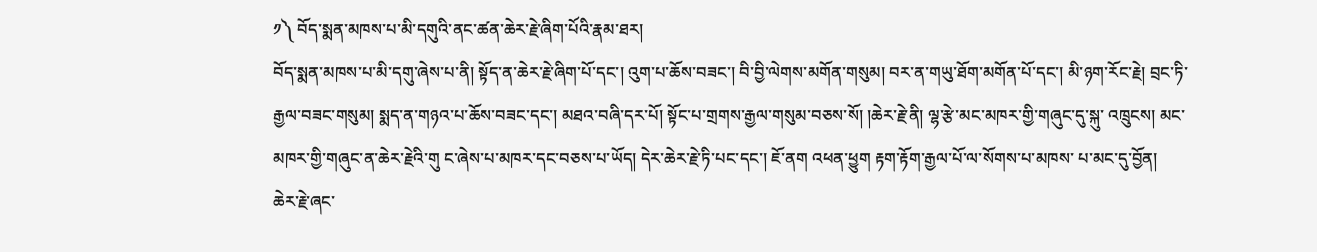༡༽ བོད་སྨན་མཁས་པ་མི་དགུའི་ནང་ཚན་ཆེར་རྗེ་ཞིག་པོའི་རྣམ་ཐར།
བོད་སྨན་མཁས་པ་མི་དགུ་ཞེས་པ་ནི། སྟོད་ན་ཆེར་རྗེ་ཞིག་པོ་དང་། འུག་པ་ཆོས་བཟང་། བི་བྱི་ལེགས་མགོན་གསུམ། བར་ན་གཡུ་ཐོག་མགོན་པོ་དང་། མི་ཉག་རོང་རྗེ། བྲང་ཏི་རྒྱལ་བཟང་གསུམ། སྨད་ན་གཉའ་པ་ཆོས་བཟང་དང་། མཐའ་བཞི་དར་པོ། སྟོང་པ་གྲགས་རྒྱལ་གསུམ་བཅས་སོ། །ཆེར་རྗེ་ནི། ལྷ་རྩེ་མང་མཁར་གྱི་གཞུང་དུ་སྐུ་ འཁྲུངས། མང་མཁར་གྱི་གཞུང་ན་ཆེར་རྗེའི་གུ ང་ཞེས་པ་མཁར་དང་བཅས་པ་ཡོད། དེར་ཆེར་རྗེ་ཏི་པང་དང་། ཇོ་ནག འཕན་ཕྱུག རྟག་རྟོག་རྒྱལ་པོ་ལ་སོགས་པ་མཁས་ པ་མང་དུ་བྱོན།
ཆེར་རྗེ་ཞང་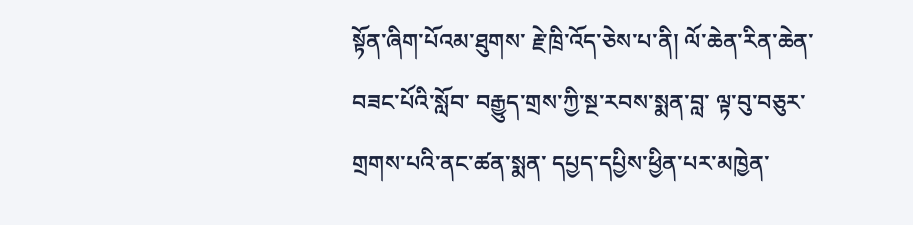སྟོན་ཞིག་པོའམ་ཐུགས་ རྗེ་ཁྲི་འོད་ཅེས་པ་ནི། ལོ་ཆེན་རིན་ཆེན་བཟང་པོའི་སློབ་ བརྒྱུད་གྲས་ཀྱི་སྔ་རབས་སྨན་བླ་ ལྟ་བུ་བཅུར་གྲགས་པའི་ནང་ཚན་སྨན་ དཔྱད་དཔྱིས་ཕྱིན་པར་མཁྱེན་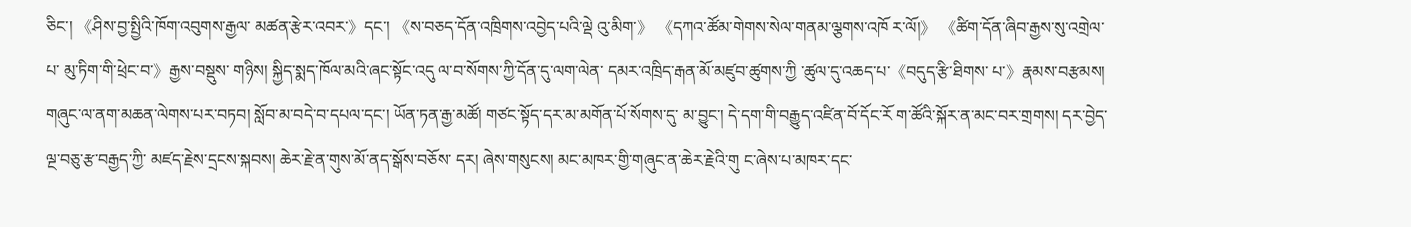ཅིང་། 《ཤིས་བྱ་སྤྱིའི་ཁོག་འབུགས་རྒྱལ་ མཚན་རྩེར་འབར་》དང་། 《ས་བཅད་དོན་འཁྲིགས་འབྱེད་པའི་ལྡེ འུ་མིག་》 《དཀའ་ཚོམ་གེགས་སེལ་གནམ་ལྕགས་འཁོ ར་ལོ།》 《ཚིག་དོན་ཞིབ་རྒྱས་སུ་འགྲེལ་པ་ མུ་ཏིག་གི་ཕྲེང་བ་》རྒྱས་བསྡུས་ གཉིས། སྐྱིད་སྨད་ཁོལ་མའི་ཞང་སྟོང་འདུ ལ་བ་སོགས་ཀྱི་དོན་དུ་ལག་ལེན་ དམར་འཁྲིད་རྒན་མོ་མཛུབ་ཚུགས་ཀྱི ་ཚུལ་དུ་འཆད་པ་《བདུད་རྩི་ཐིགས་ པ་》རྣམས་བརྩམས། གཞུང་ལ་ནག་མཆན་ལེགས་པར་བཏབ། སློབ་མ་བདེ་བ་དཔལ་དང་། ཡོན་ཏན་རྒྱ་མཚོ། གཙང་སྟོད་དར་མ་མགོན་པོ་སོགས་དུ་ མ་བྱུང་། དེ་དག་གི་བརྒྱུད་འཛིན་བོ་དོང་རོ ག་ཚོའི་སྐོར་ན་མང་བར་གྲགས། དར་བྱེད་ལྔ་བཅུ་རྩ་བརྒྱད་ཀྱི་ མཛད་རྗེས་དྲངས་སྐབས། ཆེར་རྗེ་ན་གུས་མོ་ནད་སྒོས་བཅོས་ དར། ཞེས་གསུངས། མང་མཁར་གྱི་གཞུང་ན་ཆེར་རྗེའི་གུ ང་ཞེས་པ་མཁར་དང་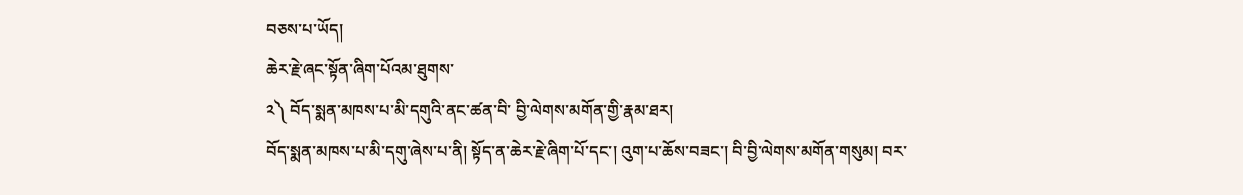བཅས་པ་ཡོད།
ཆེར་རྗེ་ཞང་སྟོན་ཞིག་པོའམ་ཐུགས་
༢༽ བོད་སྨན་མཁས་པ་མི་དགུའི་ནང་ཚན་བི་ བྱི་ལེགས་མགོན་གྱི་རྣམ་ཐར།
བོད་སྨན་མཁས་པ་མི་དགུ་ཞེས་པ་ནི། སྟོད་ན་ཆེར་རྗེ་ཞིག་པོ་དང་། འུག་པ་ཆོས་བཟང་། བི་བྱི་ལེགས་མགོན་གསུམ། བར་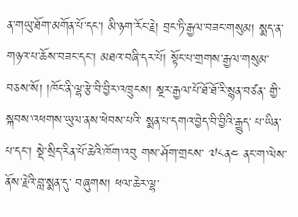ན་གཡུ་ཐོག་མགོན་པོ་དང་། མི་ཉག་རོང་རྗེ། བྲང་ཏི་རྒྱལ་བཟང་གསུམ། སྨད་ན་གཉའ་པ་ཆོས་བཟང་དང་། མཐའ་བཞི་དར་པོ། སྟོང་པ་གྲགས་རྒྱལ་གསུམ་བཅས་སོ། །ཁོང་ནི་ལྷ་རྩེ་བི་བྱིར་འཁྲུངས། སྔར་རྒྱལ་པོ་ཐོ་ཐོ་རི་སྙན་བཙན་ གྱི་སྐབས་འཕགས་ཡུལ་ནས་ཕེབས་པའི་ སྨན་པ་དགའ་བྱེད་བི་བྱིའི་རྒྱུད་ པ་ཡིན་པ་དང་། སྡེ་སྲིད་རིན་པོ་ཆེའི་ཁོག་འབུ གས་ཤོག་གྲངས་ ༧༨ན༤ ནང་ག་ལེས་ནོས་རྗེའི་བླ་སྨན་དུ་ བཞུགས། ཕལ་ཆེར་ལྷ་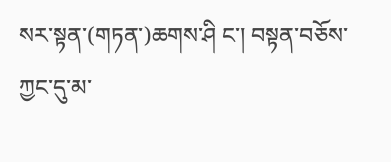སར་སྟན་(གཏན་)ཆགས་ཤི ང་། བསྟན་བཅོས་ཀྱང་དུ་མ་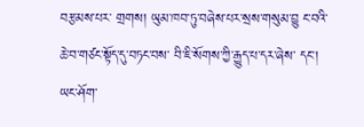བརྩམས་པར་ གྲགས། ཡུམ་ཁབ་ཏུ་བཞེས་པར་སྲས་གསུམ་བྱུ ང་བའི་ཆེ་བ་གཙང་སྟོད་དུ་བཏང་བས་ བི་ཇི་སོགས་ཀྱི་རྒྱུད་པ་དར་ཞེས་ དང་། ཡང་ཤོག་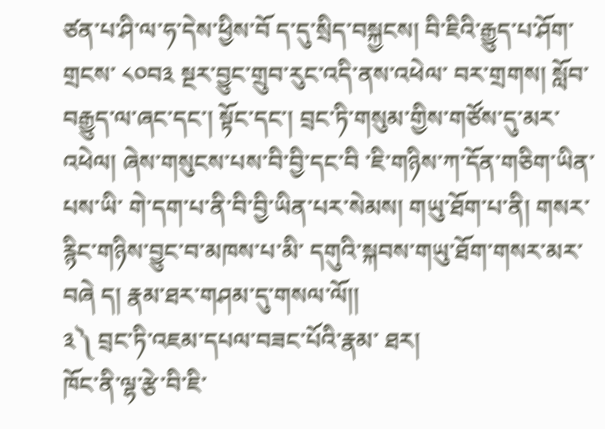ཙན་པ་ཤི་ལ་ཧ་དེས་ཕྱིས་བོ ད་དུ་སྲིད་བསྐྱངས། བི་ཇིའི་རྒྱུད་པ་ཤོག་གྲངས་ ༨༠བ༣ སྔར་བྱུང་གྲུབ་རུང་འདི་ནས་འཕེལ་ བར་གྲགས། སློབ་བརྒྱུད་ལ་ཞང་དང་། སྟོང་དང་། བྲང་ཏི་གསུམ་གྱིས་གཙོས་དུ་མར་ འཕེལ། ཞེས་གསུངས་པས་བི་བྱི་དང་བི ་ཇི་གཉིས་ཀ་དོན་གཅིག་ཡིན་པས་ཡི་ གེ་དག་པ་ནི་བི་བྱི་ཡིན་པར་སེམས། གཡུ་ཐོག་པ་ནི། གསར་རྙིང་གཉིས་བྱུང་བ་མཁས་པ་མི་ དགུའི་སྐབས་གཡུ་ཐོག་གསར་མར་བཞེ ད། རྣམ་ཐར་གཤམ་དུ་གསལ་ལོ།།
༣༽ བྲང་ཏི་འཇམ་དཔལ་བཟང་པོའི་རྣམ་ ཐར།
ཁོང་ནི་ལྷ་རྩེ་བི་ཇི་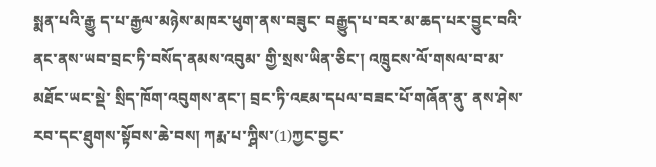སྨན་པའི་རྒྱུ ད་པ་རྒྱལ་མཉེས་མཁར་ཕུག་ནས་བཟུང་ བརྒྱུད་པ་བར་མ་ཆད་པར་བྱུང་བའི་ ནང་ནས་ཡབ་བྲང་ཏི་བསོད་ནམས་འབུམ་ གྱི་སྲས་ཡིན་ཅིང་། འཁྲུངས་ལོ་གསལ་བ་མ་མཐོང་ཡང་སྡེ་ སྲིད་ཁོག་འབུགས་ནང་། བྲང་ཏི་འཇམ་དཔལ་བཟང་པོ་གཞོན་ནུ་ ནས་ཤེས་རབ་དང་ཐུགས་སྟོབས་ཆེ་བས། ཀརྨ་པ་ཀྴིས་(1)ཀྱང་བྱང་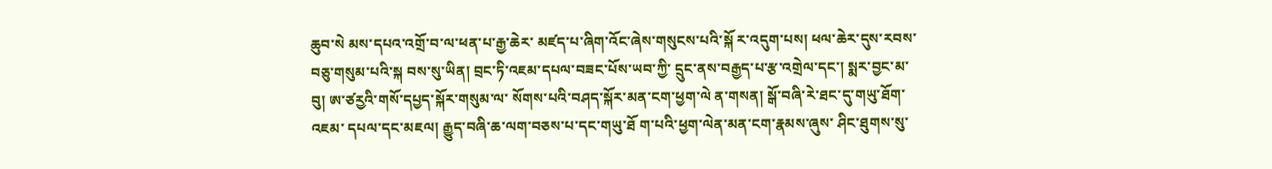ཆུབ་སེ མས་དཔའ་འགྲོ་བ་ལ་ཕན་པ་རྒྱ་ཆེར་ མཛད་པ་ཞིག་འོང་ཞེས་གསུངས་པའི་སྐོ ར་འདུག་པས། ཕལ་ཆེར་དུས་རབས་བཅུ་གསུམ་པའི་སྐ བས་སུ་ཡིན། བྲང་ཏི་འཇམ་དཔལ་བཟང་པོས་ཡབ་ཀྱི་ དྲུང་ནས་བརྒྱད་པ་རྩ་འགྲེལ་དང་། སྨར་བྱང་མ་བུ། ཨ་ཙརྱའི་གསོ་དཔྱད་སྐོར་གསུམ་ལ་ སོགས་པའི་བཤད་སྐོར་མན་ངག་ཕྱག་ལེ ན་གསན། སྒོ་བཞི་རེ་ཐང་དུ་གཡུ་ཐོག་འཇམ་ དཔལ་དང་མཇལ། རྒྱུད་བཞི་ཆ་ལག་བཅས་པ་དང་གཡུ་ཐོ ག་པའི་ཕྱག་ལེན་མན་ངག་རྣམས་ཞུས་ ཤིང་ཐུགས་སུ་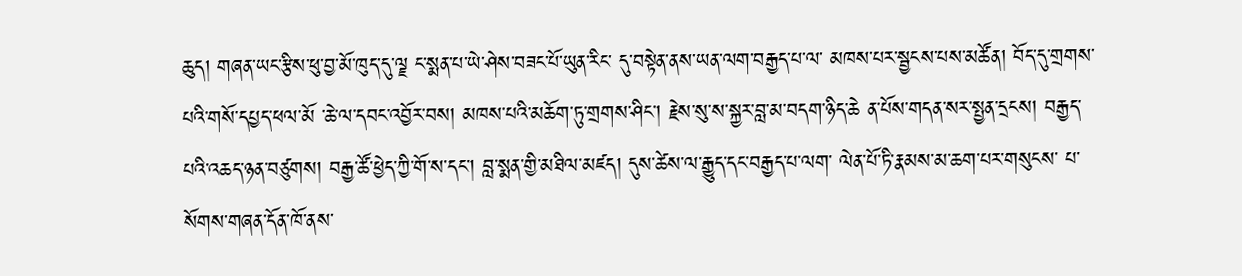ཆུད། གཞན་ཡང་རྩིས་ཕུ་བྱ་མོ་ཁུད་དུ་ལྗ ང་སྨན་པ་ཡེ་ཤེས་བཟང་པོ་ཡུན་རིང་ དུ་བསྟེན་ནས་ཡན་ལག་བརྒྱད་པ་ལ་ མཁས་པར་སྦྱངས་པས་མཚོན། བོད་དུ་གྲགས་པའི་གསོ་དཔྱད་ཕལ་མོ ་ཆེ་ལ་དབང་འབྱོར་བས། མཁས་པའི་མཆོག་ཏུ་གྲགས་ཤིང་། རྗེས་སུ་ས་སྐྱར་བླ་མ་བདག་ཉིད་ཆེ ན་པོས་གདན་སར་སྤྱན་དྲངས། བརྒྱད་པའི་འཆད་ཉན་བཙུགས། བརྒྱ་ཚོ་ཕྱེད་ཀྱི་གོ་ས་དང་། བླ་སྨན་གྱི་མཐིལ་མཛད། དུས་ཚེས་ལ་རྒྱུད་དང་བརྒྱད་པ་ལག་ ལེན་པོ་ཏི་རྣམས་མ་ཆག་པར་གསུངས་ པ་སོགས་གཞན་དོན་ཁོ་ནས་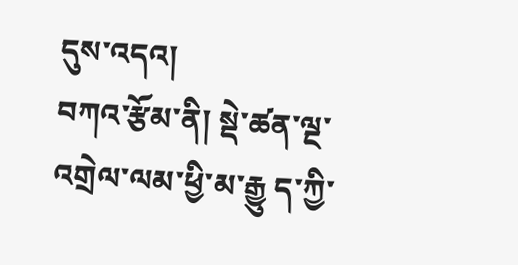དུས་འདའ།
བཀའ་རྩོམ་ནི། སྡེ་ཚན་ལྔ་འགྲེལ་ལམ་ཕྱི་མ་རྒྱུ ད་ཀྱི་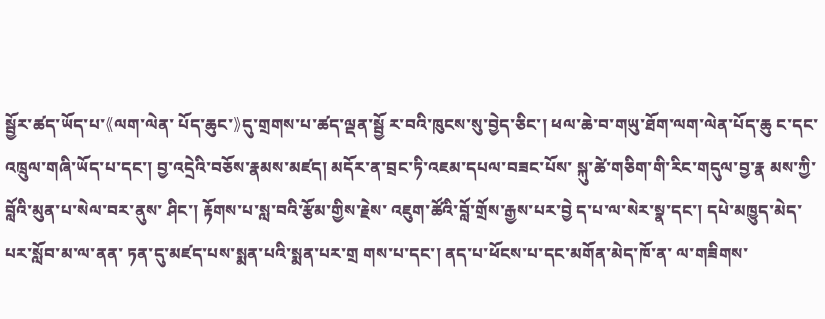སྦྱོར་ཚད་ཡོད་པ་《ལག་ལེན་ པོད་ཆུང་》དུ་གྲགས་པ་ཚད་ལྡན་སྦྱོ ར་བའི་ཁུངས་སུ་བྱེད་ཅིང་། ཕལ་ཆེ་བ་གཡུ་ཐོག་ལག་ལེན་པོད་ཆུ ང་དང་འཁྲུལ་གཞི་ཡོད་པ་དང་། བྱ་འདྲེའི་བཅོས་རྣམས་མཛད། མདོར་ན་བྲང་ཏི་འཇམ་དཔལ་བཟང་པོས་ སྐུ་ཚེ་གཅིག་གི་རིང་གདུལ་བྱ་རྣ མས་ཀྱི་བློའི་མུན་པ་སེལ་བར་ནུས་ ཤིང་། རྟོགས་པ་སླ་བའི་རྩོམ་གྱིས་རྗེས་ འཇུག་ཚོའི་བློ་གྲོས་རྒྱས་པར་བྱེ ད་པ་ལ་སེར་སྣ་དང་། དཔེ་མཁྱུད་མེད་པར་སློབ་མ་ལ་ནན་ ཏན་དུ་མཛད་པས་སྨན་པའི་སྨན་པར་གྲ གས་པ་དང་། ནད་པ་ཕོངས་པ་དང་མགོན་མེད་ཁོ་ན་ ལ་གཟིགས་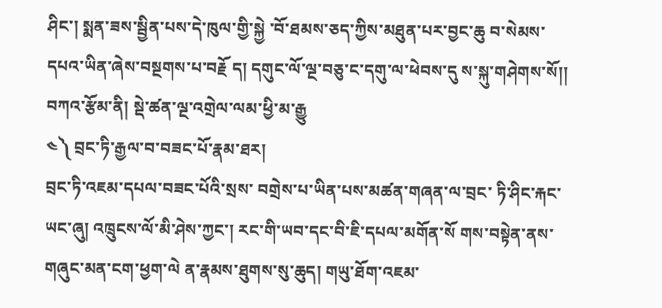ཤིང་། སྨན་ཟས་སྦྱིན་པས་དེ་ཁུལ་གྱི་སྐྱེ ་བོ་ཐམས་ཅད་ཀྱིས་མཐུན་པར་བྱང་ཆུ བ་སེམས་དཔའ་ཡིན་ཞེས་བསྔགས་པ་བརྗོ ད། དགུང་ལོ་ལྔ་བཅུ་ང་དགུ་ལ་ཕེབས་དུ ས་སྐུ་གཤེགས་སོ།།
བཀའ་རྩོམ་ནི། སྡེ་ཚན་ལྔ་འགྲེལ་ལམ་ཕྱི་མ་རྒྱུ
༤༽ བྲང་ཏི་རྒྱལ་བ་བཟང་པོ་རྣམ་ཐར།
བྲང་ཏི་འཇམ་དཔལ་བཟང་པོའི་སྲས་ བགྲེས་པ་ཡིན་པས་མཚན་གཞན་ལ་བྲང་ ཏི་ཤིང་རྐང་ཡང་ཞུ། འཁྲུངས་ལོ་མི་ཤེས་ཀྱང་། རང་གི་ཡབ་དང་བི་ཇི་དཔལ་མགོན་སོ གས་བསྟེན་ནས་གཞུང་མན་ངག་ཕྱག་ལེ ན་རྣམས་ཐུགས་སུ་ཆུད། གཡུ་ཐོག་འཇམ་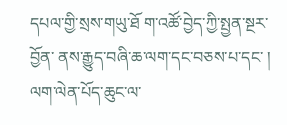དཔལ་གྱི་སྲས་གཡུ་ཐོ ག་འཚོ་བྱེད་ཀྱི་སྤྱན་སྔར་བྱོན་ ནས་རྒྱུད་བཞི་ཆ་ལག་དང་བཅས་པ་དང་ ། ལག་ལེན་པོད་ཆུང་ལ་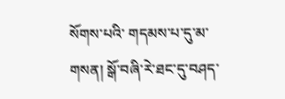སོགས་པའི་ གདམས་པ་དུ་མ་གསན། སྒོ་བཞི་རེ་ཐང་དུ་བཤད་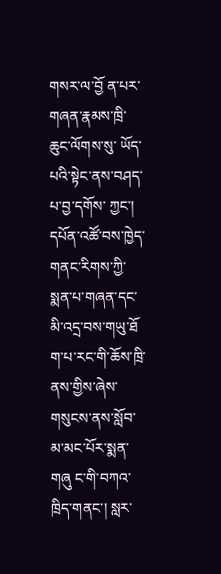གསར་ལ་བྱོ ན་པར་གཞན་རྣམས་ཁྲི་ཆུང་ལོགས་སུ་ ཡོད་པའི་སྟེང་ནས་བཤད་པ་བྱ་དགོས་ ཀྱང་། དཔོན་འཚོ་བས་ཁྱེད་གནང་རིགས་ཀྱི་ སྨན་པ་གཞན་དང་མི་འདྲ་བས་གཡུ་ཐོ ག་པ་རང་གི་ཆོས་ཁྲི་ནས་གྱིས་ཞེས་ གསུངས་ནས་སློབ་མ་མང་པོར་སྨན་གཞུ ང་གི་བཀའ་ཁྲིད་གནང་། སླར་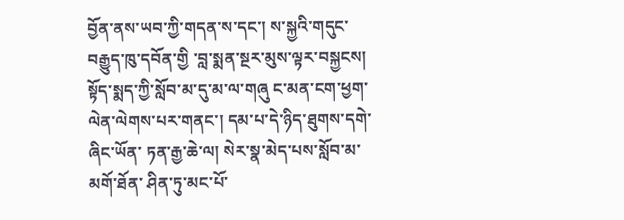བྱོན་ནས་ཡབ་ཀྱི་གདན་ས་དང་། ས་སྐྱའི་གདུང་བརྒྱུད་ཁུ་དབོན་གྱི ་བླ་སྨན་སྔར་མུས་ལྟར་བསྐྱངས། སྟོད་སྨད་ཀྱི་སློབ་མ་དུ་མ་ལ་གཞུ ང་མན་ངག་ཕྱག་ལེན་ལེགས་པར་གནང་། དམ་པ་དེ་ཉིད་ཐུགས་དགེ་ཞིང་ཡོན་ ཏན་རྒྱ་ཆེ་ལ། སེར་སྣ་མེད་པས་སློབ་མ་མགོ་ཐོན་ ཤིན་ཏུ་མང་པོ་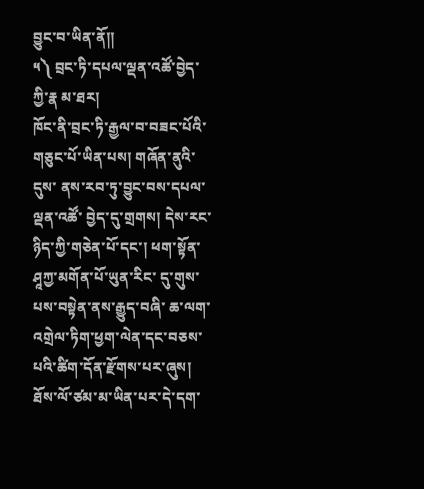བྱུང་བ་ཡིན་ནོ།།
༥༽ བྲང་ཏི་དཔལ་ལྡན་འཚོ་བྱེད་ཀྱི་རྣ མ་ཐར།
ཁོང་ནི་བྲང་ཏི་རྒྱལ་བ་བཟང་པོའི་ གཅུང་པོ་ཡིན་པས། གཞོན་ནུའི་དུས་ ནས་རབ་ཏུ་བྱུང་བས་དཔལ་ལྡན་འཚོ་ བྱེད་དུ་གྲགས། དེས་རང་ཉིད་ཀྱི་གཅེན་པོ་དང་། ཕག་སྟོན་ཤཱཀྱ་མགོན་པོ་ཡུན་རིང་ དུ་གུས་པས་བསྟེན་ནས་རྒྱུད་བཞི་ ཆ་ལག་འགྲེལ་ཏིག་ཕྱག་ལེན་དང་བཅས་ པའི་ཚིག་དོན་རྫོགས་པར་ཞུས། ཐོས་ལོ་ཙམ་མ་ཡིན་པར་དེ་དག་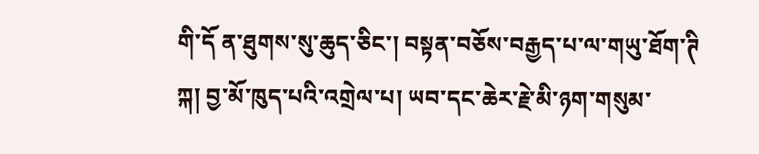གི་དོ ན་ཐུགས་སུ་ཆུད་ཅིང་། བསྟན་བཅོས་བརྒྱད་པ་ལ་གཡུ་ཐོག་ཊི ཀྐ། བྱ་མོ་ཁུད་པའི་འགྲེལ་པ། ཡབ་དང་ཆེར་རྗེ་མི་ཉག་གསུམ་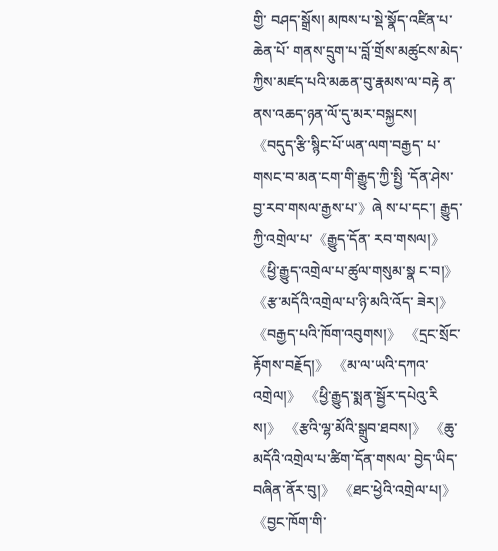གྱི་ བཤད་སྒྲོས། མཁས་པ་སྡེ་སྣོད་འཛིན་པ་ཆེན་པོ་ གནས་དྲུག་པ་བློ་གྲོས་མཚུངས་མེད་ ཀྱིས་མཛད་པའི་མཆན་བུ་རྣམས་ལ་བརྟེ ན་ནས་འཆད་ཉན་ལོ་དུ་མར་བསྐྱངས། 《བདུད་རྩི་སྙིང་པོ་ཡན་ལག་བརྒྱད་ པ་གསང་བ་མན་ངག་གི་རྒྱུད་ཀྱི་སྤྱི ་དོན་ཤེས་བྱ་རབ་གསལ་རྒྱས་པ་》ཞེ ས་པ་དང་། རྒྱུད་ཀྱི་འགྲེལ་པ་《རྒྱུད་དོན་ རབ་གསལ།》 《ཕྱི་རྒྱུད་འགྲེལ་པ་ཚུལ་གསུམ་སྣ ང་བ།》 《རྩ་མདོའི་འགྲེལ་པ་ཉི་མའི་འོད་ ཟེར།》 《བརྒྱད་པའི་ཁོག་འབུགས།》 《དྲང་སྲོང་རྟོགས་བརྗོད།》 《མ་ལ་ཡའི་དཀའ་འགྲེལ།》 《ཕྱི་རྒྱུད་སྨན་སྦྱོར་དཔེའུ་རི ས།》 《རྩའི་ལྷ་མོའི་སྒྲུབ་ཐབས།》 《ཆུ་མདོའི་འགྲེལ་པ་ཚིག་དོན་གསལ་ བྱེད་ཡིད་བཞིན་ནོར་བུ།》 《ཐང་ཕྱེའི་འགྲེལ་པ།》 《བྱང་ཁོག་གི་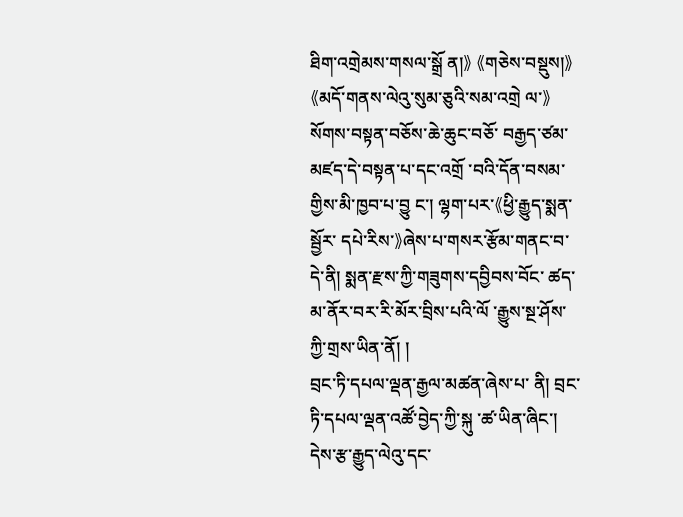ཐིག་འགྲེམས་གསལ་སྒྲོ ན།》 《གཅེས་བསྡུས།》 《མདོ་གནས་ལེའུ་སུམ་ཅུའི་སམ་འགྲེ ལ་》སོགས་བསྟན་བཅོས་ཆེ་ཆུང་བཅོ་ བརྒྱད་ཙམ་མཛད་དེ་བསྟན་པ་དང་འགྲོ ་བའི་དོན་བསམ་གྱིས་མི་ཁྱབ་པ་བྱུ ང་། ལྷག་པར་《ཕྱི་རྒྱུད་སྨན་སྦྱོར་ དཔེ་རིས་》ཞེས་པ་གསར་རྩོམ་གནང་བ་ དེ་ནི། སྨན་རྫས་ཀྱི་གཟུགས་དབྱིབས་བོང་ ཚད་མ་ནོར་བར་རི་མོར་བྲིས་པའི་ལོ ་རྒྱུས་སྔ་ཤོས་ཀྱི་གྲས་ཡིན་ནོ། །
བྲང་ཏི་དཔལ་ལྡན་རྒྱལ་མཚན་ཞེས་པ་ ནི། བྲང་ཏི་དཔལ་ལྡན་འཚོ་བྱེད་ཀྱི་སྐུ ་ཚ་ཡིན་ཞིང་། དེས་རྩ་རྒྱུད་ལེའུ་དང་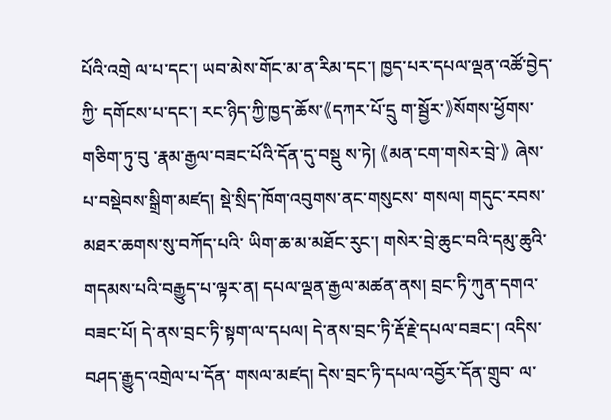པོའི་འགྲེ ལ་པ་དང་། ཡབ་མེས་གོང་མ་ན་རིམ་དང་། ཁྱད་པར་དཔལ་ལྡན་འཚོ་བྱེད་ཀྱི་ དགོངས་པ་དང་། རང་ཉིད་ཀྱི་ཁྱད་ཆོས་《དཀར་པོ་དྲུ ག་སྦྱོར་》སོགས་ཕྱོགས་གཅིག་ཏུ་བུ ་རྣམ་རྒྱལ་བཟང་པོའི་དོན་དུ་བསྡུ ས་ཏེ། 《མན་ངག་གསེར་བྲེ་》 ཞེས་པ་བསྡེབས་སྒྲིག་མཛད། སྡེ་སྲིད་ཁོག་འབུགས་ནང་གསུངས་ གསལ། གདུང་རབས་མཐར་ཆགས་སུ་བཀོད་པའི་ ཡིག་ཆ་མ་མཐོང་རུང་། གསེར་བྲེ་ཆུང་བའི་དམུ་ཆུའི་ གདམས་པའི་བརྒྱུད་པ་ལྟར་ན། དཔལ་ལྡན་རྒྱལ་མཚན་ནས། བྲང་ཏི་ཀུན་དགའ་བཟང་པོ། དེ་ནས་བྲང་ཏི་སྟག་ལ་དཔལ། དེ་ནས་བྲང་ཏི་རྡོ་རྗེ་དཔལ་བཟང་། འདིས་བཤད་རྒྱུད་འགྲེལ་པ་དོན་ གསལ་མཛད། དེས་བྲང་ཏི་དཔལ་འབྱོར་དོན་གྲུབ་ ལ་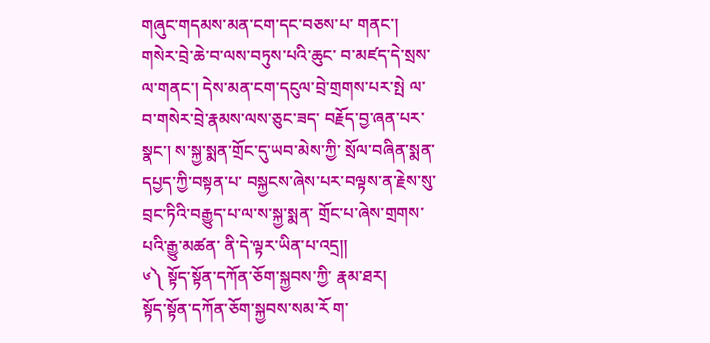གཞུང་གདམས་མན་ངག་དང་བཅས་པ་ གནང་། གསེར་བྲེ་ཆེ་བ་ལས་བཏུས་པའི་ཆུང་ བ་མཛད་དེ་སྲས་ལ་གནང་། དེས་མན་ངག་དངུལ་བྲེ་གྲགས་པར་སྤེ ལ་བ་གསེར་བྲེ་རྣམས་ལས་ཅུང་ཟད་ བརྗོད་བྱ་ཞན་པར་སྣང་། ས་སྐྱ་སྨན་གྲོང་དུ་ཡབ་མེས་ཀྱི་ སྲོལ་བཞིན་སྨན་དཔྱད་ཀྱི་བསྟན་པ་ བསྐྱངས་ཞེས་པར་བལྟས་ན་རྗེས་སུ་ བྲང་ཏིའི་བརྒྱུད་པ་ལ་ས་སྐྱ་སྨན་ གྲོང་པ་ཞེས་གྲགས་པའི་རྒྱུ་མཚན་ ནི་དེ་ལྟར་ཡིན་པ་འདྲ།།
༦༽ སྟོད་སྟོན་དཀོན་ཅོག་སྐྱབས་ཀྱི་ རྣམ་ཐར།
སྟོད་སྟོན་དཀོན་ཅོག་སྐྱབས་སམ་རོ ག་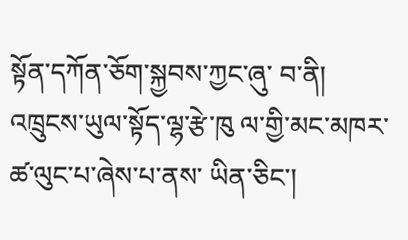སྟོན་དཀོན་ཅོག་སྐྱབས་ཀྱང་ཞུ་ བ་ནི། འཁྲུངས་ཡུལ་སྟོད་ལྷ་རྩེ་ཁུ ལ་གྱི་མང་མཁར་ཚ་ལུང་པ་ཞེས་པ་ནས་ ཡིན་ཅིང་།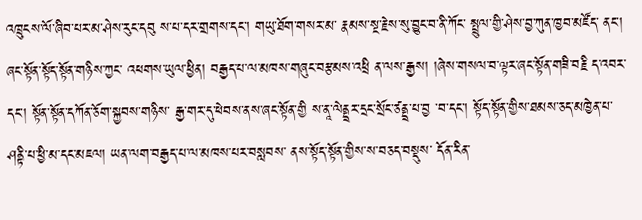འཁྲུངས་ལོ་ཞིབ་པར་མ་ཤེས་རུང་དབུ ས་པ་དར་གྲགས་དང་། གཡུ་ཐོག་གསར་མ་ རྣམས་སྔ་རྗེས་སུ་བྱུང་བ་ནི་ཀོང་ སྤྲུལ་གྱི་ཤེས་བྱ་ཀུན་ཁྱབ་མཛོད་ ནང་། ཞང་སྟོན་སྟོད་སྟོན་གཉིས་ཀྱང་ འཕགས་ཡུལ་ཕྱིན། བརྒྱད་པ་ལ་མཁས་གཞུང་བརྩམས་འཕྲི ན་ལས་རྒྱས། །ཞེས་གསལ་བ་ལྟར་ཞང་སྟོན་གཟི་བརྗི ད་འབར་དང་། སྟོན་སྟོན་དཀོན་ཅོག་སྐྱབས་གཉིས་ རྒྱ་གར་དུ་ཕེབས་ནས་ཞང་སྟོན་གྱི ས་ནཱ་ལེནྡྲར་དྲང་སྲོང་ཙནྡྲ་པ་བྱ ་བ་དང་། སྟོད་སྟོན་གྱིས་ཐམས་ཅད་མཁྱེན་པ་ ཤནྟི་པ་ཕྱི་མ་དང་མཇལ། ཡན་ལག་བརྒྱད་པ་ལ་མཁས་པར་བསླབས་ ནས་སྟོད་སྟོན་གྱིས་ས་བཅད་བསྡུས་ དོན་རིན་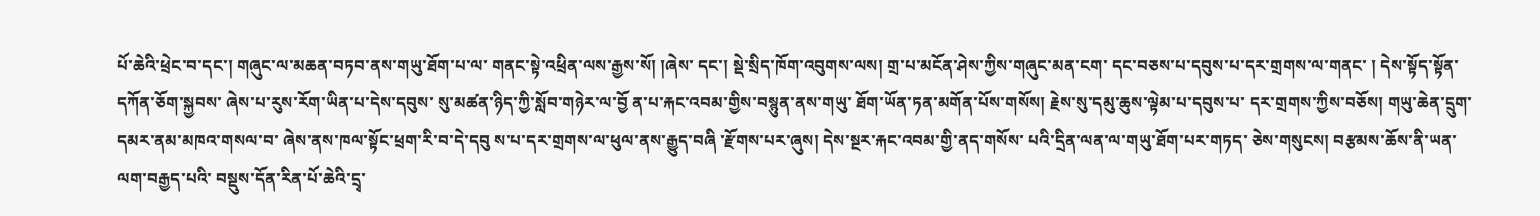པོ་ཆེའི་ཕྲེང་བ་དང་། གཞུང་ལ་མཆན་བཏབ་ནས་གཡུ་ཐོག་པ་ལ་ གནང་སྟེ་འཕྲིན་ལས་རྒྱས་སོ། །ཞེས་ དང་། སྡེ་སྲིད་ཁོག་འབུགས་ལས། གྲ་པ་མངོན་ཤེས་ཀྱིས་གཞུང་མན་ངག་ དང་བཅས་པ་དབུས་པ་དར་གྲགས་ལ་གནང་ ། དེས་སྟོད་སྟོན་དཀོན་ཅོག་སྐྱབས་ ཞེས་པ་རུས་རོག་ཡིན་པ་དེས་དབུས་ སུ་མཚན་ཉིད་ཀྱི་སློབ་གཉེར་ལ་བྱོ ན་པ་རྐང་འབམ་གྱིས་བསྙུན་ནས་གཡུ་ ཐོག་ཡོན་ཏན་མགོན་པོས་གསོས། རྗེས་སུ་དམུ་ཆུས་ལྟེམ་པ་དབུས་པ་ དར་གྲགས་ཀྱིས་བཅོས། གཡུ་ཆེན་དྲུག་དམར་ནམ་མཁའ་གསལ་བ་ ཞེས་ནས་ཁལ་སྟོང་ཕྲག་རི་བ་དེ་དབུ ས་པ་དར་གྲགས་ལ་ཕུལ་ནས་རྒྱུད་བཞི ་རྫོགས་པར་ཞུས། དེས་སྔར་རྐང་འབམ་གྱི་ནད་གསོས་ པའི་དྲིན་ལན་ལ་གཡུ་ཐོག་པར་གཏད་ ཅེས་གསུངས། བརྩམས་ཆོས་ནི་ཡན་ལག་བརྒྱད་པའི་ བསྡུས་དོན་རིན་པོ་ཆེའི་དྲྭ་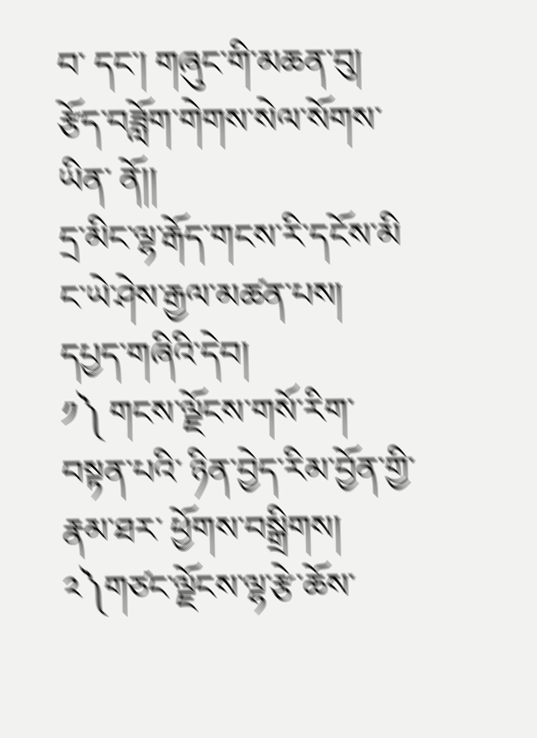བ་ དང་། གཞུང་གི་མཆན་བུ། རྩོད་བཟློག་གེགས་སེལ་སོགས་ཡིན་ ནོ།།
དྲ་མིང་ལྷ་རྒོད་གངས་རི་དངོས་མི ང་ཡེ་ཤེས་རྒྱལ་མཚན་པས།
དཔྱད་གཞིའི་དེབ།
༡༽ གངས་ལྗོངས་གསོ་རིག་བསྟན་པའི་ ཉིན་བྱེད་རིམ་བྱོན་གྱི་རྣམ་ཐར་ ཕྱོགས་བསྒྲིགས།
༢༽གཙང་ལྗོངས་ལྷ་རྩེ་ཆོས་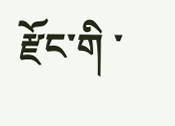རྫོང་གི ་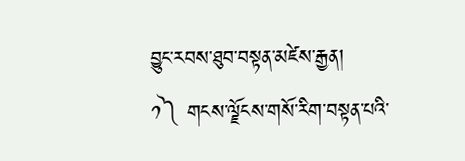བྱུང་རབས་ཐུབ་བསྟན་མཛེས་རྒྱན།
༡༽ གངས་ལྗོངས་གསོ་རིག་བསྟན་པའི་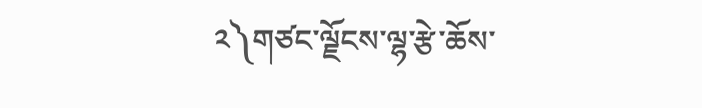༢༽གཙང་ལྗོངས་ལྷ་རྩེ་ཆོས་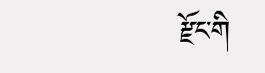རྫོང་གི